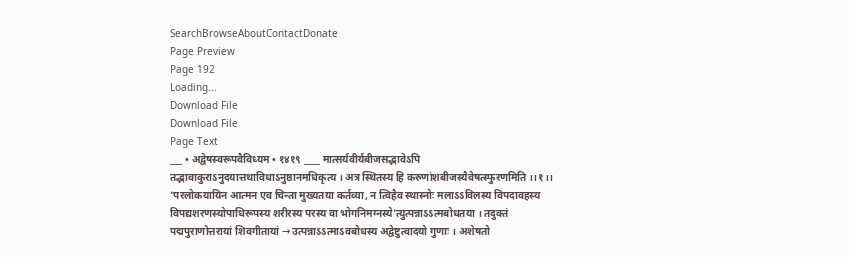SearchBrowseAboutContactDonate
Page Preview
Page 192
Loading...
Download File
Download File
Page Text
___ • अद्वेषस्वरूपवैविध्यम • १४१९ ____ मात्सर्यवीर्यबीजसद्भावेऽपि तद्भावाकुराऽनुदयात्तथाविधाऽनुष्ठानमधिकृत्य । अत्र स्थितस्य हि करुणांशबीजस्यैवेषत्स्फुरणमिति ।।१।। ‘परलोकयायिन आत्मन एव चिन्ता मुख्यतया कर्तव्या, न त्विहैव स्थास्नोः मलाऽऽविलस्य विपदावहस्य विपद्यशरणस्योपाधिरूपस्य शरीरस्य परस्य वा भोगनिमग्नस्ये'त्युत्पन्नाऽऽत्मबोधतया । तदुक्तं पद्मपुराणोत्तरायां शिवगीतायां → उत्पन्नाऽऽत्माऽवबोधस्य अद्वेष्टुत्वादयो गुणाः । अशेषतो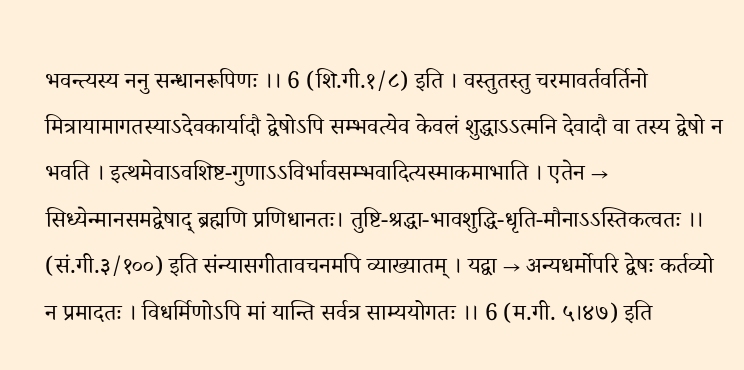भवन्त्यस्य ननु सन्धानरूपिणः ।। 6 (शि.गी.१/८) इति । वस्तुतस्तु चरमावर्तवर्तिनो मित्रायामागतस्याऽदेवकार्यादौ द्वेषोऽपि सम्भवत्येव केवलं शुद्धाऽऽत्मनि देवादौ वा तस्य द्वेषो न भवति । इत्थमेवाऽवशिष्ट-गुणाऽऽविर्भावसम्भवादित्यस्माकमाभाति । एतेन → सिध्येन्मानसमद्वेषाद् ब्रह्मणि प्रणिधानतः। तुष्टि-श्रद्धा-भावशुद्धि-धृति-मौनाऽऽस्तिकत्वतः ।। (सं.गी.३/१००) इति संन्यासगीतावचनमपि व्याख्यातम् । यद्वा → अन्यधर्मोपरि द्वेषः कर्तव्यो न प्रमादतः । विधर्मिणोऽपि मां यान्ति सर्वत्र साम्ययोगतः ।। 6 (म.गी. ५।४७) इति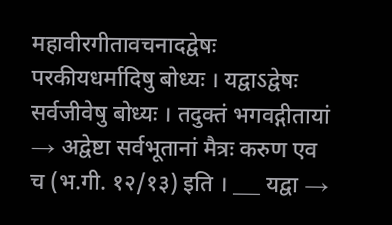महावीरगीतावचनादद्वेषः परकीयधर्मादिषु बोध्यः । यद्वाऽद्वेषः सर्वजीवेषु बोध्यः । तदुक्तं भगवद्गीतायां → अद्वेष्टा सर्वभूतानां मैत्रः करुण एव च (भ.गी. १२/१३) इति । ___ यद्वा →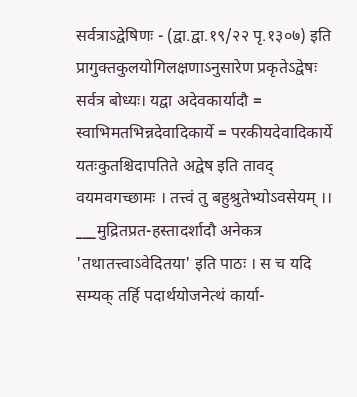सर्वत्राऽद्वेषिणः - (द्वा.द्वा.१९/२२ पृ.१३०७) इति प्रागुक्तकुलयोगिलक्षणाऽनुसारेण प्रकृतेऽद्वेषः सर्वत्र बोध्यः। यद्वा अदेवकार्यादौ = स्वाभिमतभिन्नदेवादिकार्ये = परकीयदेवादिकार्ये यतःकुतश्चिदापतिते अद्वेष इति तावद् वयमवगच्छामः । तत्त्वं तु बहुश्रुतेभ्योऽवसेयम् ।। ___मुद्रितप्रत-हस्तादर्शादौ अनेकत्र 'तथातत्त्वाऽवेदितया' इति पाठः । स च यदि सम्यक् तर्हि पदार्थयोजनेत्थं कार्या-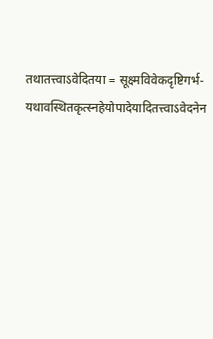तथातत्त्वाऽवेदितया = सूक्ष्मविवेकदृष्टिगर्भ-यथावस्थितकृत्स्नहेयोपादेयादितत्त्वाऽवेदनेन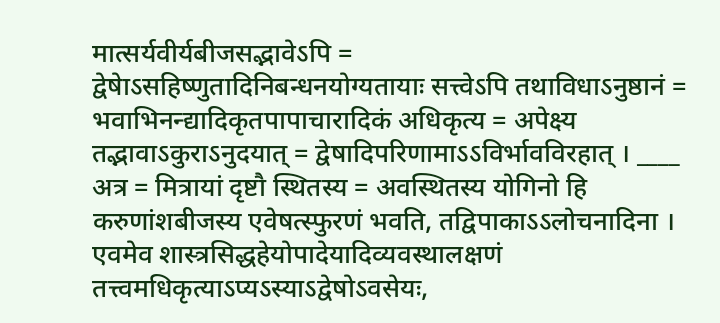मात्सर्यवीर्यबीजसद्भावेऽपि = द्वेषेाऽसहिष्णुतादिनिबन्धनयोग्यतायाः सत्त्वेऽपि तथाविधाऽनुष्ठानं = भवाभिनन्द्यादिकृतपापाचारादिकं अधिकृत्य = अपेक्ष्य तद्भावाऽकुराऽनुदयात् = द्वेषादिपरिणामाऽऽविर्भावविरहात् । ____ अत्र = मित्रायां दृष्टौ स्थितस्य = अवस्थितस्य योगिनो हि करुणांशबीजस्य एवेषत्स्फुरणं भवति, तद्विपाकाऽऽलोचनादिना । एवमेव शास्त्रसिद्धहेयोपादेयादिव्यवस्थालक्षणं तत्त्वमधिकृत्याऽप्यऽस्याऽद्वेषोऽवसेयः,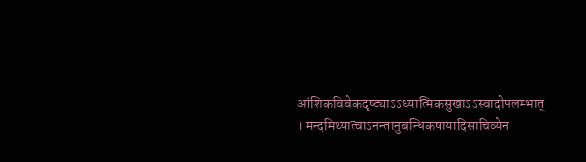आंशिकविवेकदृष्ट्याऽऽध्यात्मिकसुखाऽऽस्वादोपलम्भात् । मन्दमिथ्यात्वाऽनन्तानुबन्धिकषायादिसाचिव्येन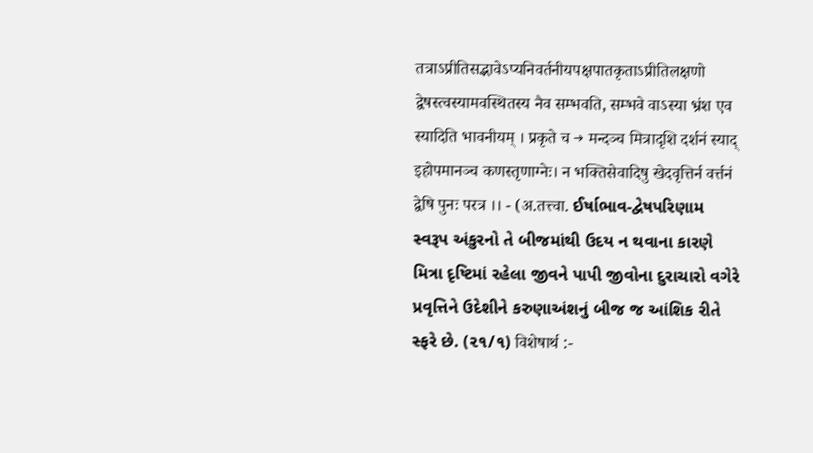तत्राऽप्रीतिसद्भावेऽप्यनिवर्तनीयपक्षपातकृताऽप्रीतिलक्षणो द्वेषस्त्वस्यामवस्थितस्य नैव सम्भवति, सम्भवे वाऽस्या भ्रंश एव स्यादिति भावनीयम् । प्रकृते च → मन्दञ्च मित्रादृशि दर्शनं स्याद् इहोपमानञ्च कणस्तृणाग्नेः। न भक्तिसेवादिषु खेदवृत्तिर्न वर्त्तनं द्वेषि पुनः परत्र ।। - (अ.तत्त्वा. ઈર્ષાભાવ-દ્વેષપરિણામ સ્વરૂપ અંકુરનો તે બીજમાંથી ઉદય ન થવાના કારણે મિત્રા દૃષ્ટિમાં રહેલા જીવને પાપી જીવોના દુરાચારો વગેરે પ્રવૃત્તિને ઉદેશીને કરુણાઅંશનું બીજ જ આંશિક રીતે સ્ફરે છે. (૨૧/૧) विशेषार्थ :-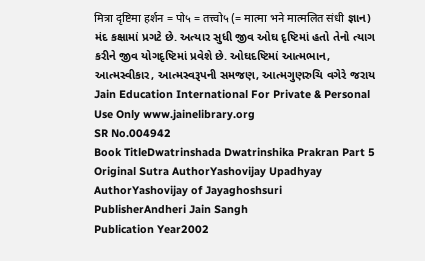मित्रा दृष्टिमा हर्शन = पो५ = तत्त्वो५ (= मात्मा भने मात्मलित संधी જ્ઞાન) મંદ કક્ષામાં પ્રગટે છે. અત્યાર સુધી જીવ ઓઘ દૃષ્ટિમાં હતો તેનો ત્યાગ કરીને જીવ યોગદૃષ્ટિમાં પ્રવેશે છે. ઓઘદષ્ટિમાં આત્મભાન, આત્મસ્વીકાર, આત્મસ્વરૂપની સમજણ, આત્મગુણરુચિ વગેરે જરાય Jain Education International For Private & Personal Use Only www.jainelibrary.org
SR No.004942
Book TitleDwatrinshada Dwatrinshika Prakran Part 5
Original Sutra AuthorYashovijay Upadhyay
AuthorYashovijay of Jayaghoshsuri
PublisherAndheri Jain Sangh
Publication Year2002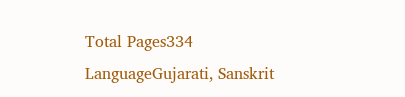Total Pages334
LanguageGujarati, Sanskrit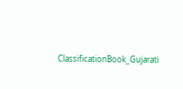ClassificationBook_Gujarati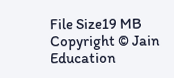File Size19 MB
Copyright © Jain Education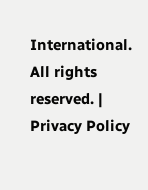International. All rights reserved. | Privacy Policy